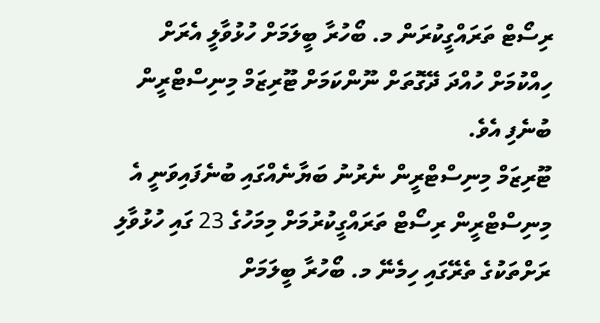ރިސޯޓް ތަރައްގީކުރަން މ. ބޯހުރާ ބީލަމަށް ހުޅުވާލީ އެރަށް ހިއްކުމަށް ހުއްދަ ދޭގޮތަށް ނޫންކަމަށް ޓޫރިޒަމް މިނިސްޓްރީން ބުނެފި އެވެ.
ޓޫރިޒަމް މިނިސްޓްރީން ނެރުނު ބަޔާނެއްގައި ބުނެފައިވަނީ އެ މިނިސްޓްރީން ރިސޯޓް ތަރައްގީކުރުމަށް މިމަހުގެ 23 ގައި ހުޅުވާލި ރަށްތަކުގެ ތެރޭގައި ހިމެނޭ މ. ބޯހުރާ ބީލަމަށް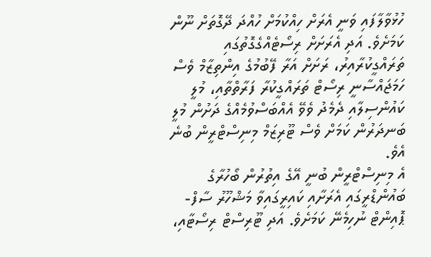ހުޅުވާލާފައި ވަނީ އެރަށް ހިއްކުމަށް ހުއްދަ ދޭގޮތަށް ނޫން ކަމަށެވެ. އަދި އެރަށަށް ރިސޯޓެއްގެގޮތުގައި ތަރައްގީކުރާއިރު، ރަށަށް އަރާ ފޭބުމުގެ އިންތިޒާމް ވެސް ހަމަޖައްސާނީ ރިސޯޓް ތަރައްގީކުރާ ފަރާތްތާއި، މުލީ ކައުންސިލާއި ދެމެދު ވެވޭ އެއްބަސްވުމެއްގެ ދަށުން މުލީ ބަނދަރުން ކަމަށް ވެސް ޓޫރިޒަމް މިނިސްޓްރީން ބުނެ އެވެ.
އެ މިނިސްޓްރީން ބުނީ އޭގެ އިތުރުން ބޯހުރާގެ ބައުންޑްރީގައި އެރަށާއި ކައިރީގައިވާ މަޝްހޫރު ސާފް-ޕޮއިންޓް ނުހިމެނޭ ކަމަށެވެ. އަދި ޓޫރިސްޓް ރިސޯޓާއި،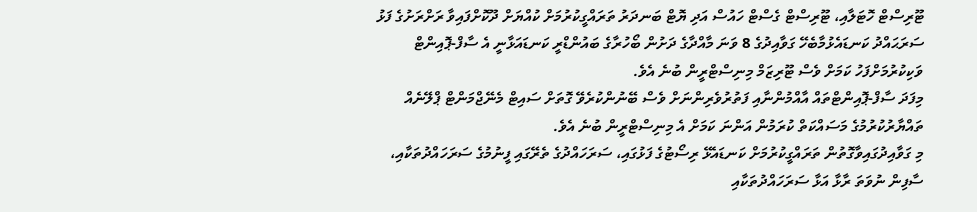ޓޫރިސްޓް ހޮޓަލާއި، ޓޫރިސްޓް ގެސްޓް ހައުސް އަދި ޔޮޓް ބަނދަރު ތަރައްގީކުރުމަށް ކުއްޔަށް ދޫކޮށްފައިވާ ރަށްރަށުގެ ފަޅު ސަރަޙައްދު ކަނޑައެޅުމާބެހޭ ގަވާއިދުގެ 8 ވަނަ މާއްދާގެ ދަށުން ބޯހުރާގެ ބައުންޑްރީ ކަނޑައަޅާނީ އެ ސާފް-ޕޮއިންޓް ވަކިކުރުމަށްފަހު ކަމަށް ވެސް ޓޫރިޒަމް މިނިސްޓްރީން ބުނެ އެވެ.
މިފަދަ ސާފް-ޕޮއިންޓްތައް އާއްމުންނާއި ފަތުރުވެރިންނަށް ވެސް ބޭނުންކުރެވޭ ގޮތަށް ސައިޓް މެނޭޖްމަންޓް ޕްލޭނެއް ތައްޔާރުކުރުމުގެ މަސައްކަތް ކުރަމުން އަންނަ ކަމަށް އެ މިނިސްޓްރީން ބުނެ އެވެ.
މި ގަވާއިދުގައިވާގޮތުން ތަރައްގީކުރުމަށް ކަނޑައެޅޭ ރިސޯޓުގެ ފަޅުގައި، ސަރަހައްދުގެ ތެރޭގައި ފީނުމުގެ ސަރަހައްދުތަކާއި، ސާފިން ނުވަތަ ރާޅާ އަޅާ ސަރަހައްދުތަކާއި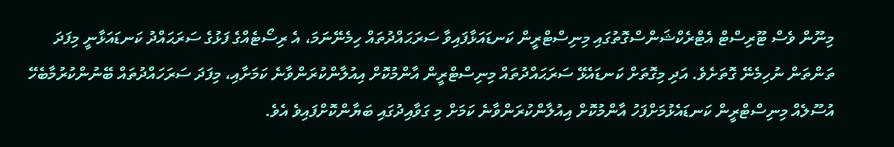މިނޫން ވެސް ޓޫރިސްޓް އެޓްރެކްޝަންސްގޮތުގައި މިނިސްޓްރީން ކަނޑައަޅާފައިވާ ސަރަޙައްދުތައް ހިމެނޭނަމަ، އެ ރިސޯޓެއްގެ ފަޅުގެ ސަރަޙައްދު ކަނޑައަޅާނީ މިފަދަ ތަންތަން ނުހިމެނޭ ގޮތަށެވެ. އަދި މިގޮތަށް ކަނޑައެޅޭ ސަރަޙައްދުތައް މިނިސްޓްރީން އާންމުކޮށް އިއުލާންކުރަންވާނެ ކަމަށާއި، މިފަދަ ސަރަހައްދުތައް ބޭނުންކުރުމާބެހޭ އުސޫލެއް މިނިސްޓްރީން ކަނޑައެޅުމަށްފަހު އާންމުކޮށް އިއުލާންކުރަންވާނެ ކަމަށް މި ގަވާއިދުގައި ބަޔާންކޮށްފައިވެ އެވެ.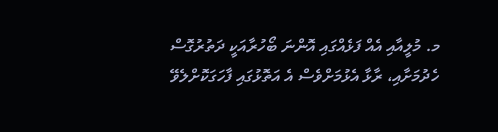މ. މުލީއާއި އެއް ފަޅެއްގައި އޮންނަ ބޯހުރާއަކީ ދަތުރުގޮސް ހެދުމަށާއި، ރާޅާ އެޅުމަށްވެސް އެ އަތޮޅުގައި ފާހަގަކޮށްލެވޭ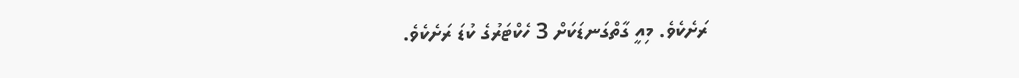ރަށެކެވެ. މިއީ ގާތްގަނޑަކަށް 3 ހެކްޓަރުގެ ކުޑަ ރަށެކެވެ.